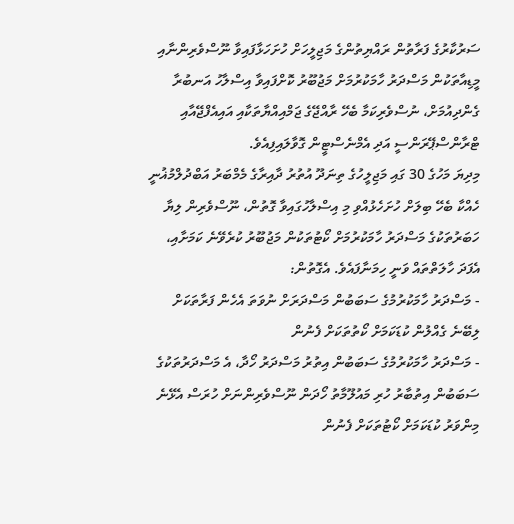ސަރުކާރުގެ ފަރާތުން ރައްޔިތުންގެ މަޖިލީހަށް ހުށަހަޅާފައިވާ ނޫސްވެރިންނާއި މީޑިއާތަކުން މަސްދަރު ހާމަކުރުމަށް މަޖުބޫރު ކޮށްފައިވާ އިސްލާހު އަނބުރާ ގެންދިއުމަށް، ނުސްވެރިކަމާ ބެހޭ ރާއްޖޭގެ ޖަމްއިއްޔާތަކާއި އައިއެފްޖޭއާއި ޓްރާންސްޕޭރަންސީ އަދި އެމްނެސްޓީން ގޮވާލައިފިއެވެ.
މިދިޔަ މަހުގެ 30 ގައި މަޖިލީހުގެ ތިނަދޫ އުތުރު ދާއިރާގެ މެމްބަރު އަބްދުލްމުޣުނީ ހެއްކާ ބެހޭ ބިލަށް ހުށަހެޅުއްވި މި އިސްލާހުގައިވާ ގޮތުން، ނޫސްވެރިން ލިޔާ ހަބަރުތަކުގެ މަސްދަރު ހާމަކުރުމަށް ކޯޓުތަކުން މަޖުބޫރު ކުރެވޭނެ ކަމަށާއި، އެފަދަ ހާލަތްތައް ވަނީ ހިމަނާފައެވެ. އެގޮތުން:
- މަސްދަރު ހާމަކުރުމުގެ ސަބަބުން މަސްދަރަށް ނުވަތަ އެހެން ފަރާތަކަށް ލިބޭނެ ގެއްލުން ކުޑަކަމަށް ކޯތުތަކަށް ފެނުން
- މަސްދަރު ހާމަކުރުމުގެ ސަބަބުން އިތުރު މަސްދަރު ހޯދާ، އެ މަސްދަރުތަކުގެ ސަބަބުން އިތުބާރު ހުރި މައުލޫމާތު ހޯދަން ނޫސްވެރިންނަށް ހުރަސް އެޅޭނެ މިންވަރު ކުޑަކަމަށް ކޯޓުތަކަށް ފެނުން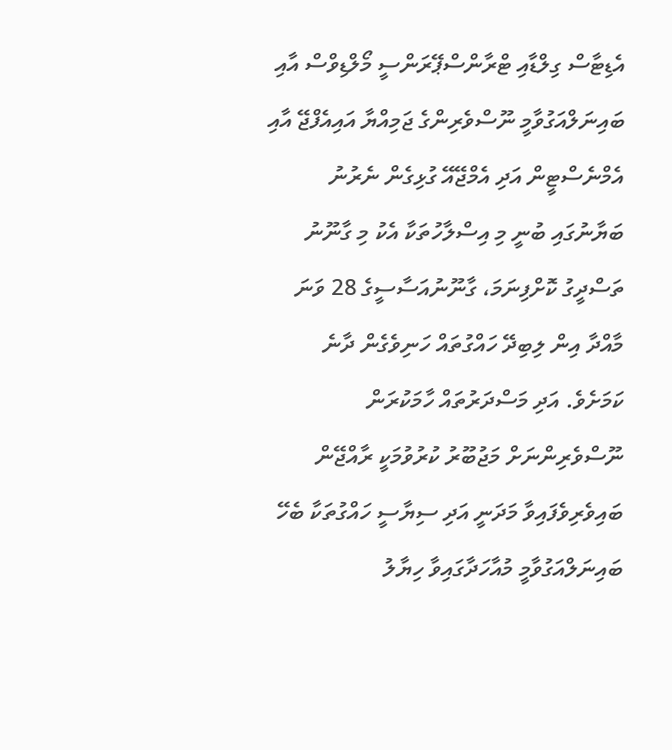އެޑިޓާސް ގިލްޑާއި ޓްރާންސްޕޭރަންސީ މޯލްޑިވްސް އާއި ބައިނަލްއަގުވާމީ ނޫސްވެރިންގެ ޖަމިއްޔާ އައިއެފްޖޭ އާއި އެމްނެސްޓީން އަދި އެމްޖޭއޭ ގުޅިގެން ނެރުނު ބަޔާނުގައި ބުނީ މި އިސްލާހުތަކާ އެކު މި ގާނޫނު ތަސްދީގު ކޮށްފިނަމަ، ގާނޫނުއަސާސީގެ 28 ވަނަ މާއްދާ އިން ލިބިދޭ ހައްގުތައް ހަނިވެގެން ދާނެ ކަމަށެވެ. އަދި މަސްދަރުތައް ހާމަކުރަން ނޫސްވެރިންނަށް މަޖުބޫރު ކުރުވުމަކީ ރާއްޖޭން ބައިވެރިވެފައިވާ މަދަނީ އަދި ސިޔާސީ ހައްގުތަކާ ބެހޭ ބައިނަލްއަގުވާމީ މުއާހަދާގައިވާ ހިޔާލު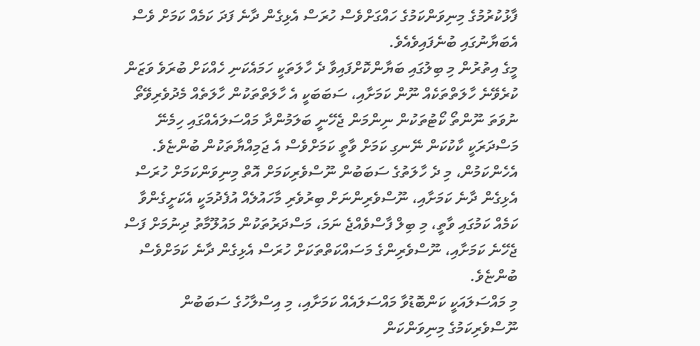ފާޅުކުރުމުގެ މިނިވަންކަމުގެ ހައްގަށްވެސް ހުރަސް އެޅިގެން ދާނެ ފަދަ ކަމެއް ކަމަށް ވެސް އެބަޔާނުގައި ބުނެފައިވެއެވެ.
މީގެ އިތުރުން މި ބިލުގައި ބަޔާންކޮށްފައިވާ ދެ ހާލަތަކީ ހަމައެކަނި ހެއްކަށް ބުރަވެ ވަޒަން ކުރެވޭނެ ހާލަތްތަކެއް ނޫން ކަމަށާއި، ސަބަބަކީ އެ ހާލަތްތަކުން ހާލަތެއް މެދުވެރިވޭތޯ ނުވަތަ ނޫންތޯ ކޯޓުތަކުން ނިންމަން ޖެހޭނީ ބަލަމުންދާ މައްސަލައެއްގައި ހިމެނޭ މަސްދަރަކީ ކާކުކަން ނޭނގި ކަމަށް ވާތީ ކަމަށްވެސް އެ ޖަމިއްޔާތަކުން ބުންޏެވެ.
އެހެންކަމުން، މި ދެ ހާލަތުގެ ސަބަބުން ނޫސްވެރިކަމަށް އޮތް މިނިވަންކަމަށް ހުރަސް އެޅިގެން ދާނެ ކަމަށާއި، ނޫސްވެރިންނަށް ބިރުވެރި މާހައުލެއް އުފެދުމަކީ އެކަށީގެންވާ ކަމެއް ކަމުގައި ވާތީ، މި ބިލް ފާސްވެއްޖެ ނަމަ، މަސްދަރުތަކުން މައުލޫމާތު ދިނުމަށް ފަސް ޖެހޭނެ ކަމަށާއި، ނޫސްވެރިންގެ މަސައްކަތްތަކަށް ހުރަސް އެޅިގެން ދާނެ ކަމަށްވެސް ބުންޏެވެ.
މި މައްސަލައަކީ ކަންބޮޑުވާ މައްސަލައެއް ކަމަށާއި، މި އިސްލާހުގެ ސަބަބުން ނޫސްވެރިކަމުގެ މިނިވަންކަން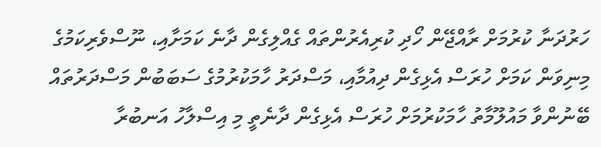ހަރުދަނާ ކުރުމަށް ރާއްޖޭން ހޯދި ކުރިއެރުންތައް ގެއްލިގެން ދާނެ ކަމަށާއި، ނޫސްވެރިކަމުގެ މިނިވަން ކަމަށް ހުރަސް އެޅިގެން ދިއުމާއި، މަސްދަރު ހާމަކުރުމުގެ ސަބަބުން މަސްދަރުތައް ބޭނުންވާ މައުލޫމާތު ހާމަކުރުމަށް ހުރަސް އެޅިގެން ދާނެތީ މި އިސްލާހު އަނބުރާ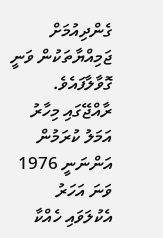ގެންދިއުމަށް ޖަމިއްޔާތަކުން ވަނީ ގޮވާލާފައެވެ.
ރާއްޖޭގައި މިހާރު އަމަލު ކުރަމުން އަންނަނީ 1976 ވަނަ އަހަރު އެކުލަވައި ހެއްކާ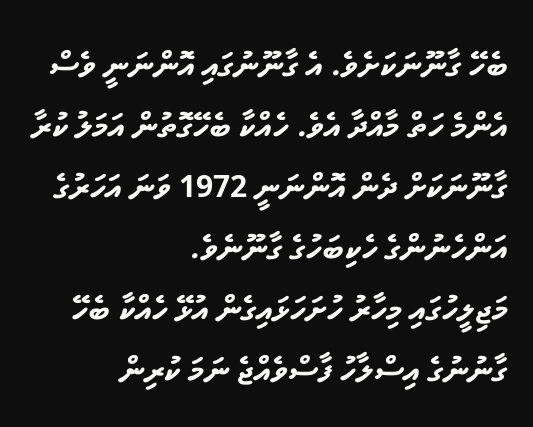ބެހޭ ގާނޫނަކަށެވެ. އެ ގާނޫނުގައި އޮންނަނީ ވެސް އެންމެ ހަތް މާއްދާ އެވެ. ހެއްކާ ބެހޭގޮތުން އަމަލު ކުރާ ގާނޫނަކަށް ދެން އޮންނަނީ 1972 ވަނަ އަހަރުގެ އަންހެނުންގެ ހެކިބަހުގެ ގާނޫނެވެ.
މަޖިލީހުގައި މިހާރު ހުށަހަޅައިގެން އުޅޭ ހެއްކާ ބެހޭ ގާނުނުގެ އިސްލާހު ފާސްވެއްޖެ ނަމަ ކުރިން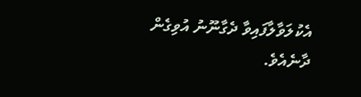އެކުލަވާލާފައިވާ ދެގާނޫނު އުވިގެން ދާނެއެވެ.